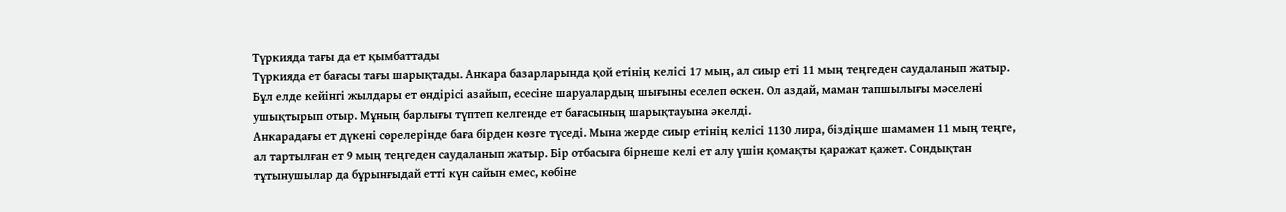Түркияда тағы да ет қымбаттады
Түркияда ет бағасы тағы шарықтады. Анкара базарларында қой етінің келісі 17 мың, ал сиыр еті 11 мың теңгеден саудаланып жатыр.
Бұл елде кейінгі жылдары ет өндірісі азайып, есесіне шаруалардың шығыны еселеп өскен. Ол аздай, маман тапшылығы мәселені ушықтырып отыр. Мұның барлығы түптеп келгенде ет бағасының шарықтауына әкелді.
Анкарадағы ет дүкені сөрелерінде баға бірден көзге түседі. Мына жерде сиыр етінің келісі 1130 лира, біздіңше шамамен 11 мың теңге, ал тартылған ет 9 мың теңгеден саудаланып жатыр. Бір отбасыға бірнеше келі ет алу үшін қомақты қаражат қажет. Сондықтан тұтынушылар да бұрынғыдай етті күн сайын емес, көбіне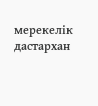мерекелік дастархан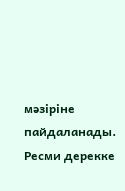мәзіріне пайдаланады.
Ресми дерекке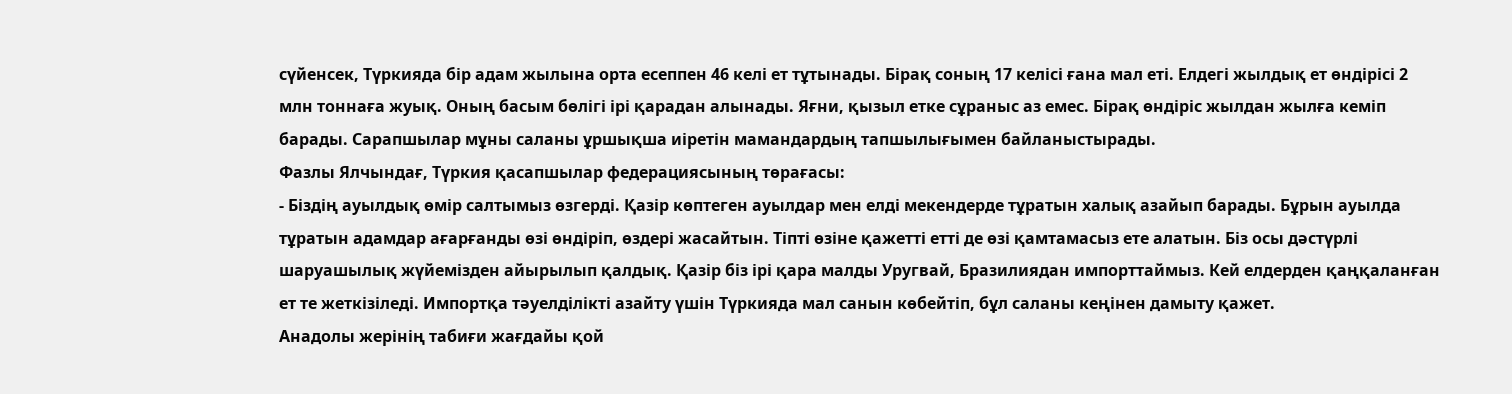сүйенсек, Түркияда бір адам жылына орта есеппен 46 келі ет тұтынады. Бірақ соның 17 келісі ғана мал еті. Елдегі жылдық ет өндірісі 2 млн тоннаға жуық. Оның басым бөлігі ірі қарадан алынады. Яғни, қызыл етке сұраныс аз емес. Бірақ өндіріс жылдан жылға кеміп барады. Сарапшылар мұны саланы ұршықша иіретін мамандардың тапшылығымен байланыстырады.
Фазлы Ялчындағ, Түркия қасапшылар федерациясының төрағасы:
- Біздің ауылдық өмір салтымыз өзгерді. Қазір көптеген ауылдар мен елді мекендерде тұратын халық азайып барады. Бұрын ауылда тұратын адамдар ағарғанды өзі өндіріп, өздері жасайтын. Тіпті өзіне қажетті етті де өзі қамтамасыз ете алатын. Біз осы дәстүрлі шаруашылық жүйемізден айырылып қалдық. Қазір біз ірі қара малды Уругвай, Бразилиядан импорттаймыз. Кей елдерден қаңқаланған ет те жеткізіледі. Импортқа тәуелділікті азайту үшін Түркияда мал санын көбейтіп, бұл саланы кеңінен дамыту қажет.
Анадолы жерінің табиғи жағдайы қой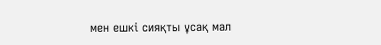мен ешкі сияқты ұсақ мал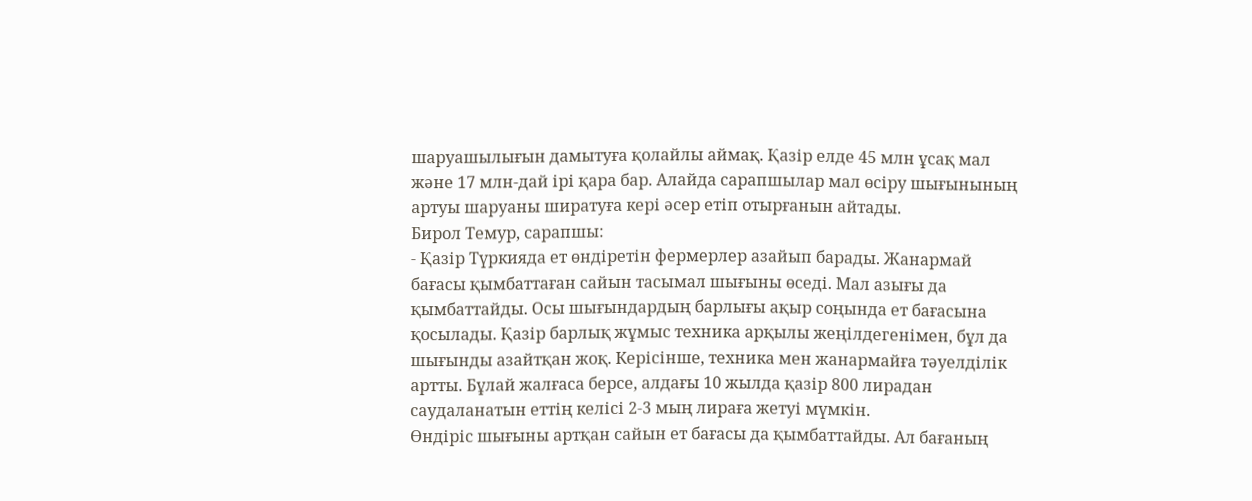шаруашылығын дамытуға қолайлы аймақ. Қазір елде 45 млн ұсақ мал және 17 млн-дай ірі қара бар. Алайда сарапшылар мал өсіру шығынының артуы шаруаны ширатуға кері әсер етіп отырғанын айтады.
Бирол Темур, сарапшы:
- Қазір Түркияда ет өндіретін фермерлер азайып барады. Жанармай бағасы қымбаттаған сайын тасымал шығыны өседі. Мал азығы да қымбаттайды. Осы шығындардың барлығы ақыр соңында ет бағасына қосылады. Қазір барлық жұмыс техника арқылы жеңілдегенімен, бұл да шығынды азайтқан жоқ. Керісінше, техника мен жанармайға тәуелділік артты. Бұлай жалғаса берсе, алдағы 10 жылда қазір 800 лирадан саудаланатын еттің келісі 2-3 мың лираға жетуі мүмкін.
Өндіріс шығыны артқан сайын ет бағасы да қымбаттайды. Ал бағаның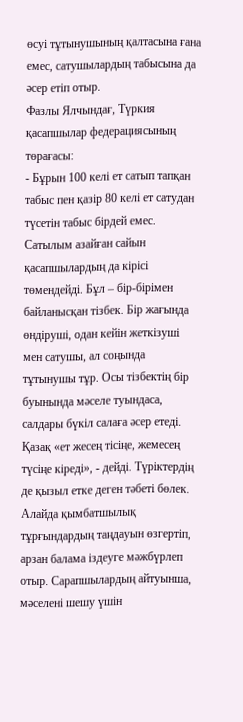өсуі тұтынушының қалтасына ғана емес, сатушылардың табысына да әсер етіп отыр.
Фазлы Ялчындағ, Түркия қасапшылар федерациясының төрағасы:
- Бұрын 100 келі ет сатып тапқан табыс пен қазір 80 келі ет сатудан түсетін табыс бірдей емес. Сатылым азайған сайын қасапшылардың да кірісі төмендейді. Бұл – бір-бірімен байланысқан тізбек. Бір жағында өндіруші, одан кейін жеткізуші мен сатушы, ал соңында тұтынушы тұр. Осы тізбектің бір буынында мәселе туындаса, салдары бүкіл салаға әсер етеді.
Қазақ «ет жесең тісіңе, жемесең түсіңе кіреді», - дейді. Түріктердің де қызыл етке деген тәбеті бөлек. Алайда қымбатшылық тұрғындардың таңдауын өзгертіп, арзан балама іздеуге мәжбүрлеп отыр. Сарапшылардың айтуынша, мәселені шешу үшін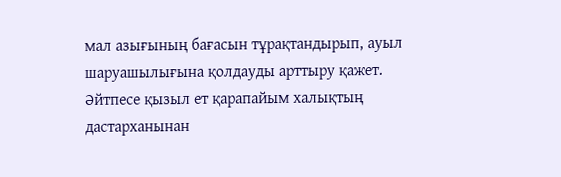мал азығының бағасын тұрақтандырып, ауыл шаруашылығына қолдауды арттыру қажет. Әйтпесе қызыл ет қарапайым халықтың дастарханынан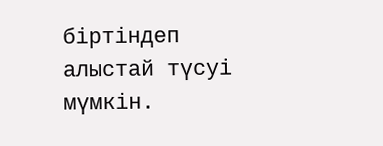біртіндеп алыстай түсуі мүмкін.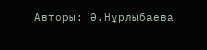Авторы: Ә.Нұрлыбаева